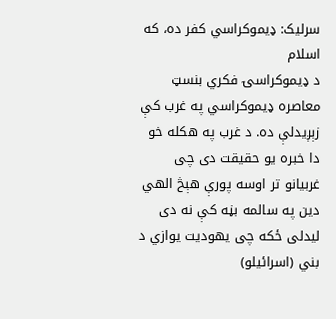سرلیک: ډیموکراسي کفر ده، که اسلام
د ډیموکراسۍ فکري بنسټ
معاصره ډيموکراسي په غرب کې زېږیدلې ده. د غرب په هکله خو دا خبره يو حقیقت دی چی غربیانو تر اوسه پورې هېڅ الهي دين په سالمه بڼه کې نه دی لیدلی ځکه چی یهودیت یوازي د بني (اسرائيلو)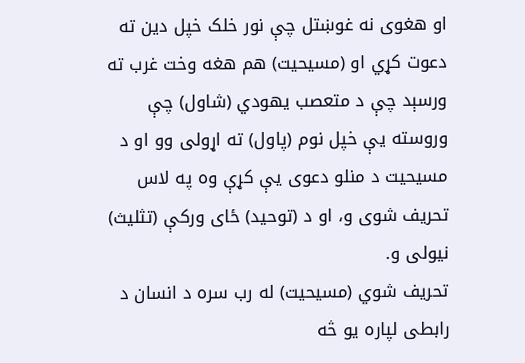او هغوی نه غوښتل چې نور خلک خپل دین ته دعوت کړي او (مسیحیت) هم هغه وخت غرب ته ورسېد چې د متعصب يهودي (شاول) چې وروسته یې خپل نوم (پاول) ته اړولی وو او د مسیحیت د منلو دعوى يې کړې وه په لاس تحریف شوی و، او د (توحید) ځای وركې (تثليث) نيولی و.
تحريف شوي (مسيحيت) له رب سره د انسان د رابطی لپاره یو څه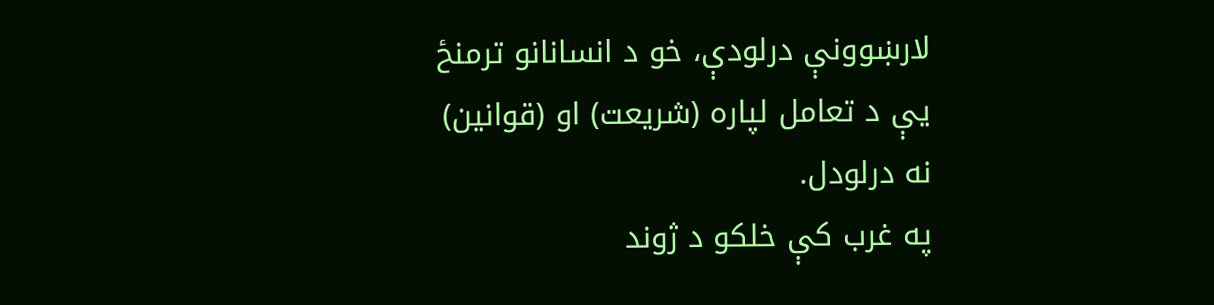لارښوونې درلودې، خو د انسانانو ترمنځ يې د تعامل لپاره (شریعت) او (قوانین) نه درلودل.
په غرب کې خلکو د ژوند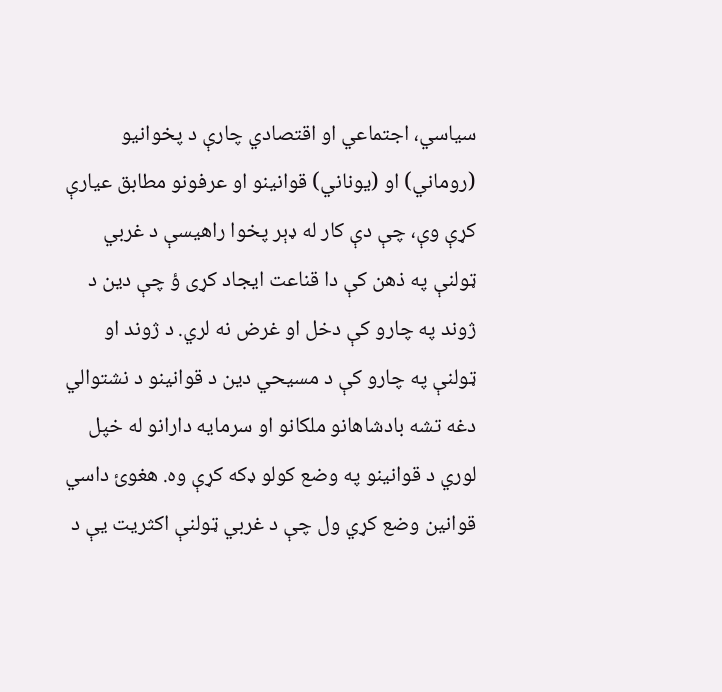سياسي، اجتماعي او اقتصادي چارې د پخوانیو (روماني) او (يوناني) قوانينو او عرفونو مطابق عيارې کړې وې، چې دې کار له ډېر پخوا راهیسې د غربي ټولنې په ذهن کې دا قناعت ایجاد کړی ؤ چې دین د ژوند په چارو کې دخل او غرض نه لري. د ژوند او ټولنې په چارو کې د مسيحي دين د قوانينو د نشتوالي دغه تشه بادشاهانو ملکانو او سرمایه دارانو له خپل لوري د قوانينو په وضع کولو ډکه کړې وه. هغوئ داسي قوانين وضع کړي ول چې د غربي ټولنې اکثريت يې د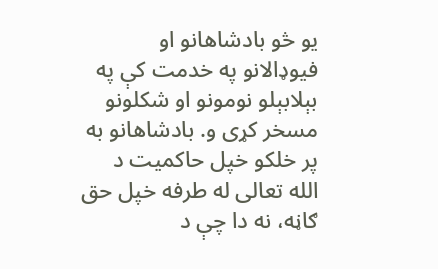يو څو بادشاهانو او فيوډالانو په خدمت کې په
بېلابېلو نومونو او شکلونو مسخر کړی و. بادشاهانو به پر خلکو خپل حاکمیت د الله تعالى له طرفه خپل حق ګاڼه، نه دا چې د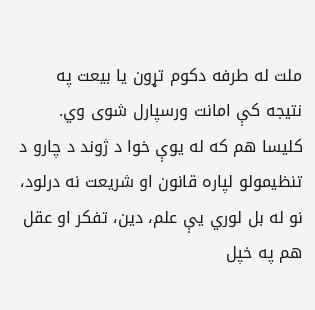ملت له طرفه دکوم تړون یا بیعت په نتيجه کې امانت ورسپارل شوی وي.
کلیسا هم که له يوې خوا د ژوند د چارو د تنظیمولو لپاره قانون او شریعت نه درلود، نو له بل لوري یې علم، دین، تفکر او عقل هم په خپل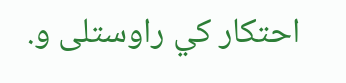احتكار كي راوستلی و.